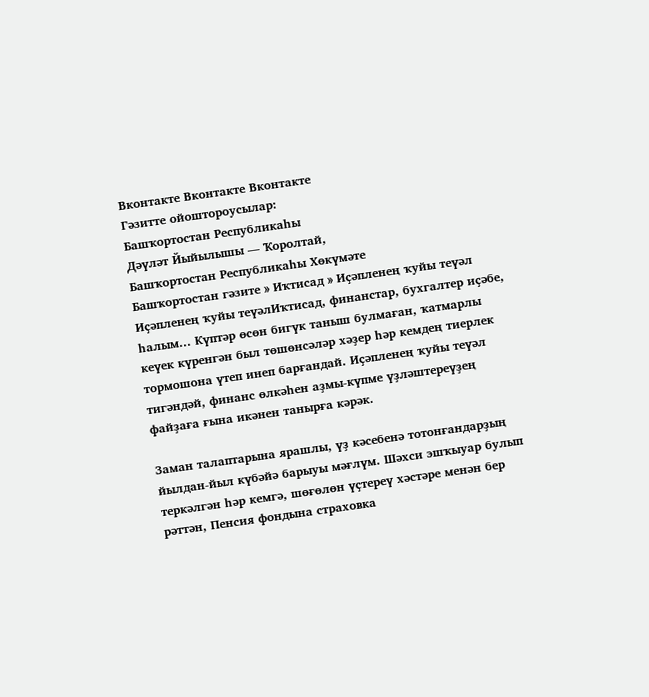Вконтакте Вконтакте Вконтакте
Гәзитте ойоштороусылар:
Башҡортостан Республикаһы
Дәүләт Йыйылышы — Ҡоролтай,
Башҡортостан Республикаһы Хөкүмәте
Башҡортостан гәзите » Иҡтисад » Иҫәпленең ҡуйы теүәл
Иҫәпленең ҡуйы теүәлИҡтисад, финанстар, бухгалтер иҫәбе, һалым... Күптәр өсөн бигүк таныш булмаған, ҡатмарлы кеүек күренгән был төшөнсәләр хәҙер һәр кемдең тиерлек тормошона үтеп инеп барғандай. Иҫәпленең ҡуйы теүәл тигәндәй, финанс өлкәһен аҙмы-күпме үҙләштереүҙең файҙаға ғына икәнен танырға кәрәк.

Заман талаптарына ярашлы, үҙ кәсебенә тотонғандарҙың йылдан-йыл күбәйә барыуы мәғлүм. Шәхси эшҡыуар булып теркәлгән һәр кемгә, шөғөлөн үҫтереү хәстәре менән бер рәттән, Пенсия фондына страховка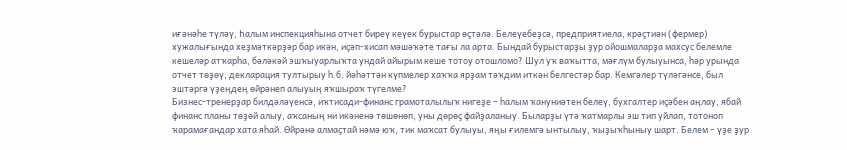иғәнәһе түләү, Һалым инспекцияһына отчет биреү кеүек бурыстар өҫтәлә. Белеүебеҙсә, предприятиела, крәҫтиән (фермер) хужалығында хеҙмәткәрҙәр бар икән, иҫәп-хисап мәшәҡәте тағы ла арта. Бындай бурыстарҙы ҙур ойошмаларҙа махсус белемле кешеләр атҡарһа, бәләкәй эшҡыуарлыҡта ундай айырым кеше тотоу отошломо? Шул уҡ ваҡытта, мәғлүм булыуынса, һәр урында отчет төҙөү, декларация тултырыу һ.б. йәһәттән күпмелер хаҡҡа ярҙам тәҡдим иткән белгестәр бар. Кемгәлер түләгәнсе, был эштәргә үҙеңдең өйрәнеп алыуың яҡшыраҡ түгелме?
Бизнес-тренерҙар билдәләүенсә, иҡтисади-финанс грамоталылыҡ нигеҙе – һалым ҡануниәтен белеү, бухгалтер иҫәбен аңлау, ябай финанс планы төҙөй алыу, аҡсаның ни икәненә төшөнөп, уны дөрөҫ файҙаланыу. Быларҙы үтә ҡатмарлы эш тип уйлап, тотоноп ҡарамағандар хата яһай. Өйрәнә алмаҫтай нәмә юҡ, тик маҡсат булыуы, яңы ғилемгә ынтылыу, ҡыҙыҡһыныу шарт. Белем – үҙе ҙур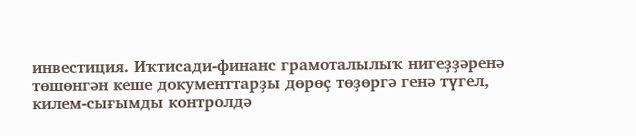инвестиция. Иҡтисади-финанс грамоталылыҡ нигеҙҙәренә төшөнгән кеше документтарҙы дөрөҫ төҙөргә генә түгел, килем-сығымды контролдә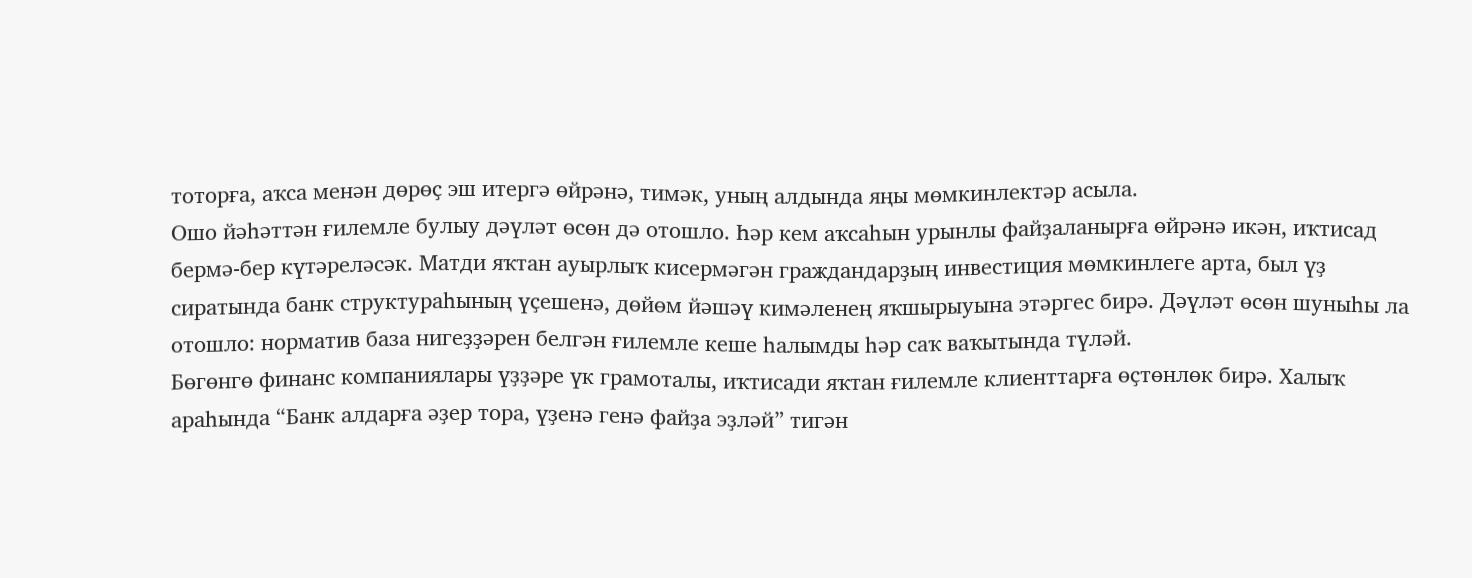тоторға, аҡса менән дөрөҫ эш итергә өйрәнә, тимәк, уның алдында яңы мөмкинлектәр асыла.
Ошо йәһәттән ғилемле булыу дәүләт өсөн дә отошло. Һәр кем аҡсаһын урынлы файҙаланырға өйрәнә икән, иҡтисад бермә-бер күтәреләсәк. Матди яҡтан ауырлыҡ кисермәгән граждандарҙың инвестиция мөмкинлеге арта, был үҙ сиратында банк структураһының үҫешенә, дөйөм йәшәү кимәленең яҡшырыуына этәргес бирә. Дәүләт өсөн шуныһы ла отошло: норматив база нигеҙҙәрен белгән ғилемле кеше һалымды һәр саҡ ваҡытында түләй.
Бөгөнгө финанс компаниялары үҙҙәре үк грамоталы, иҡтисади яҡтан ғилемле клиенттарға өҫтөнлөк бирә. Халыҡ араһында “Банк алдарға әҙер тора, үҙенә генә файҙа эҙләй” тигән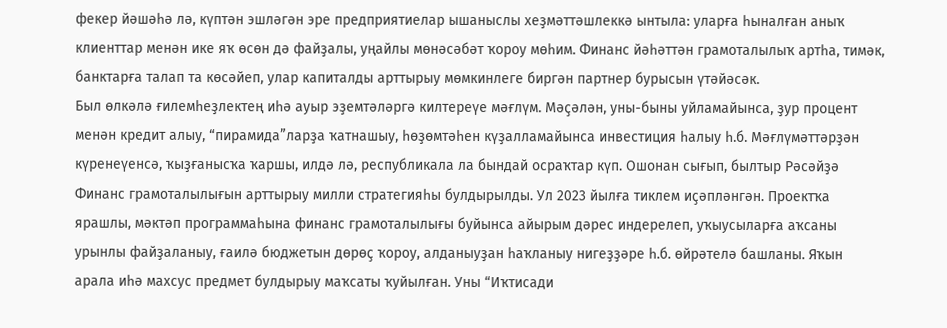фекер йәшәһә лә, күптән эшләгән эре предприятиелар ышаныслы хеҙмәттәшлеккә ынтыла: уларға һыналған аныҡ клиенттар менән ике яҡ өсөн дә файҙалы, уңайлы мөнәсәбәт ҡороу мөһим. Финанс йәһәттән грамоталылыҡ артһа, тимәк, банктарға талап та көсәйеп, улар капиталды арттырыу мөмкинлеге биргән партнер бурысын үтәйәсәк.
Был өлкәлә ғилемһеҙлектең иһә ауыр эҙемтәләргә килтереүе мәғлүм. Мәҫәлән, уны-быны уйламайынса, ҙур процент менән кредит алыу, “пирамида”ларҙа ҡатнашыу, һөҙөмтәһен күҙалламайынса инвестиция һалыу һ.б. Мәғлүмәттәрҙән күренеүенсә, ҡыҙғанысҡа ҡаршы, илдә лә, республикала ла бындай осраҡтар күп. Ошонан сығып, былтыр Рәсәйҙә Финанс грамоталылығын арттырыу милли стратегияһы булдырылды. Ул 2023 йылға тиклем иҫәпләнгән. Проектҡа ярашлы, мәктәп программаһына финанс грамоталылығы буйынса айырым дәрес индерелеп, уҡыусыларға аҡсаны урынлы файҙаланыу, ғаилә бюджетын дөрөҫ ҡороу, алданыуҙан һаҡланыу нигеҙҙәре һ.б. өйрәтелә башланы. Яҡын арала иһә махсус предмет булдырыу маҡсаты ҡуйылған. Уны “Иҡтисади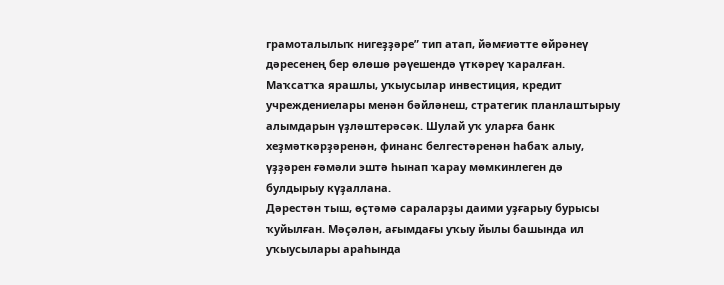грамоталылыҡ нигеҙҙәре” тип атап, йәмғиәтте өйрәнеү дәресенең бер өлөшө рәүешендә үткәреү ҡаралған. Маҡсатҡа ярашлы, уҡыусылар инвестиция, кредит учреждениелары менән бәйләнеш, стратегик планлаштырыу алымдарын үҙләштерәсәк. Шулай уҡ уларға банк хеҙмәткәрҙәренән, финанс белгестәренән һабаҡ алыу, үҙҙәрен ғәмәли эштә һынап ҡарау мөмкинлеген дә булдырыу күҙаллана.
Дәрестән тыш, өҫтәмә сараларҙы даими уҙғарыу бурысы ҡуйылған. Мәҫәлән, ағымдағы уҡыу йылы башында ил уҡыусылары араһында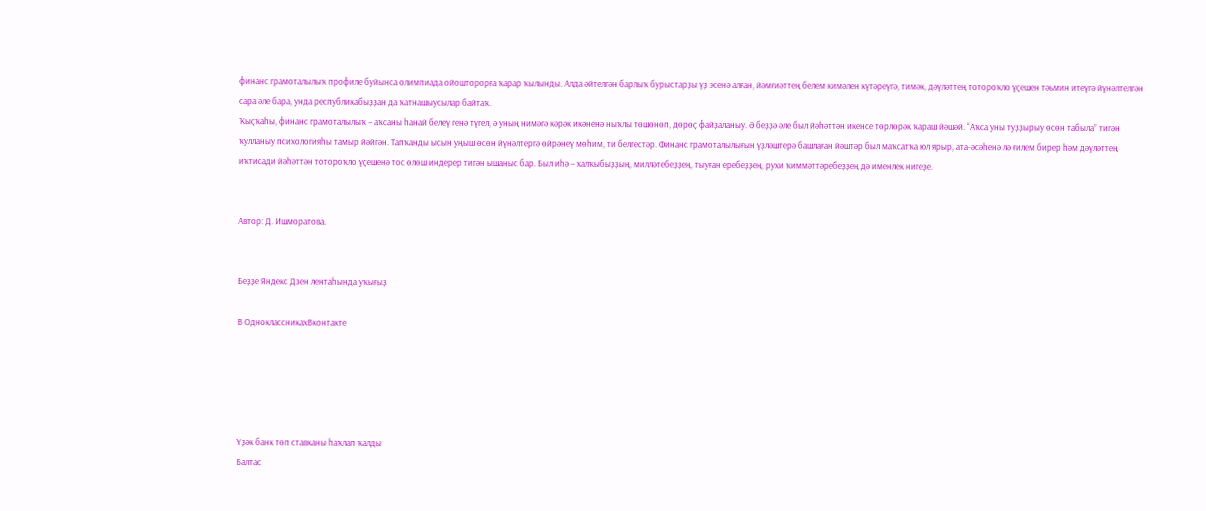финанс грамоталылыҡ профиле буйынса олимпиада ойошторорға ҡарар ҡылынды. Алда әйтелгән барлыҡ бурыстарҙы үҙ эсенә алған, йәмғиәттең белем кимәлен күтәреүгә, тимәк, дәүләттең тотороҡло үҫешен тәьмин итеүгә йүнәлтелгән сара әле бара, унда республикабыҙҙан да ҡатнашыусылар байтаҡ.
Ҡыҫҡаһы, финанс грамоталылыҡ – аҡсаны һанай белеү генә түгел, ә уның нимәгә кәрәк икәненә ныҡлы төшөнөп, дөрөҫ файҙаланыу. Ә беҙҙә әле был йәһәттән икенсе төрлөрәк ҡараш йәшәй. “Аҡса уны туҙҙырыу өсөн табыла” тигән ҡулланыу психологияһы тамыр йәйгән. Тапҡанды ысын уңыш өсөн йүнәлтергә өйрәнеү мөһим, ти белгестәр. Финанс грамоталылығын үҙләштерә башлаған йәштәр был маҡсатҡа юл ярыр, ата-әсәһенә лә ғилем бирер һәм дәүләттең иҡтисади йәһәттән тотороҡло үҫешенә тос өлөш индерер тигән ышаныс бар. Был иһә – халҡыбыҙҙың, милләтебеҙҙең, тыуған еребеҙҙең, рухи ҡиммәттәребеҙҙең дә именлек нигеҙе.


Автор: Д. Ишморатова.


Беҙҙе Яндекс Дзен лентаһында уҡығыҙ

В ОдноклассникахВконтакте





Үҙәк банк төп ставканы һаҡлап ҡалды
Балтас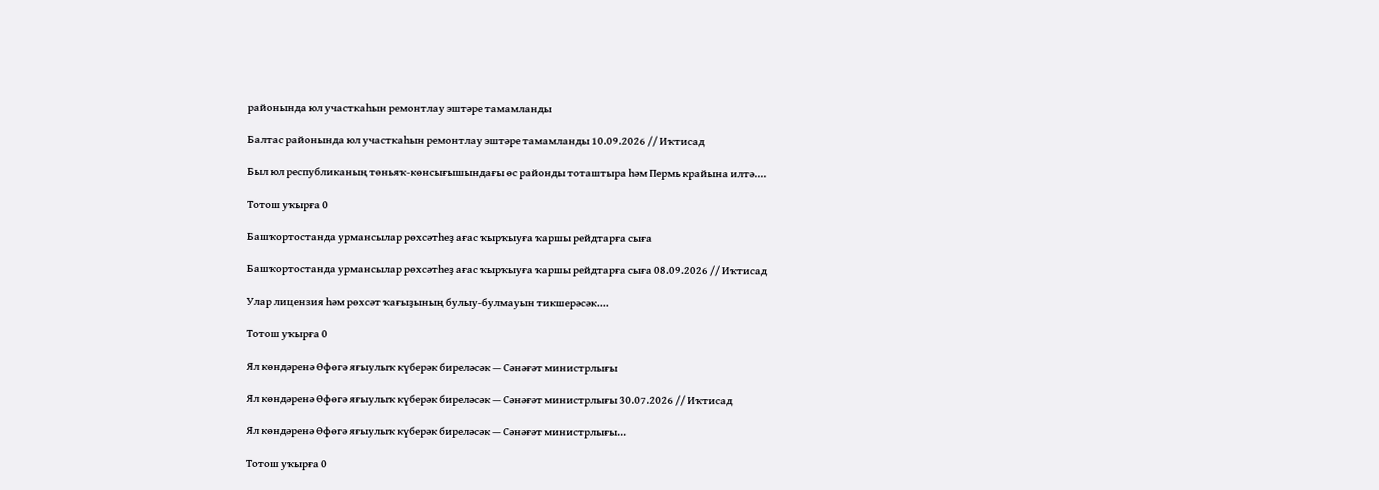районында юл участкаһын ремонтлау эштәре тамамланды

Балтас районында юл участкаһын ремонтлау эштәре тамамланды 10.09.2026 // Иҡтисад

Был юл республиканың төньяҡ-көнсығышындағы өс районды тоташтыра һәм Пермь крайына илтә....

Тотош уҡырға 0

Башҡортостанда урмансылар рөхсәтһеҙ ағас ҡырҡыуға ҡаршы рейдтарға сыға

Башҡортостанда урмансылар рөхсәтһеҙ ағас ҡырҡыуға ҡаршы рейдтарға сыға 08.09.2026 // Иҡтисад

Улар лицензия һәм рөхсәт ҡағыҙының булыу-булмауын тикшерәсәк....

Тотош уҡырға 0

Ял көндәренә Өфөгә яғыулыҡ күберәк биреләсәк — Сәнәғәт министрлығы

Ял көндәренә Өфөгә яғыулыҡ күберәк биреләсәк — Сәнәғәт министрлығы 30.07.2026 // Иҡтисад

Ял көндәренә Өфөгә яғыулыҡ күберәк биреләсәк — Сәнәғәт министрлығы...

Тотош уҡырға 0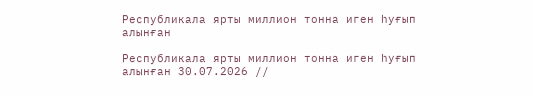Республикала ярты миллион тонна иген һуғып алынған

Республикала ярты миллион тонна иген һуғып алынған 30.07.2026 //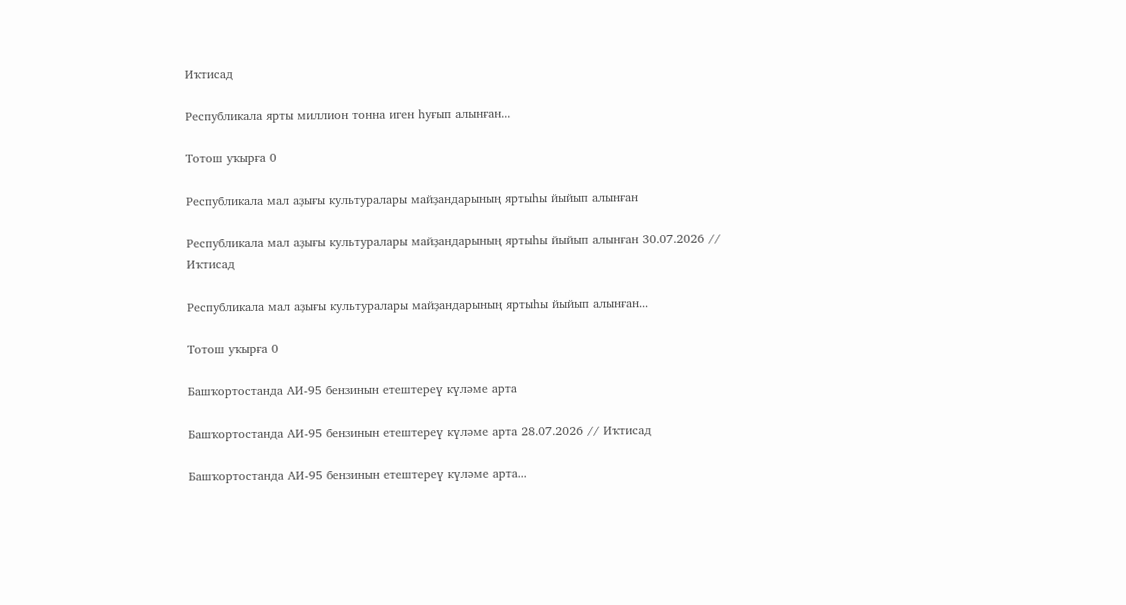Иҡтисад

Республикала ярты миллион тонна иген һуғып алынған...

Тотош уҡырға 0

Республикала мал аҙығы культуралары майҙандарының яртыһы йыйып алынған

Республикала мал аҙығы культуралары майҙандарының яртыһы йыйып алынған 30.07.2026 // Иҡтисад

Республикала мал аҙығы культуралары майҙандарының яртыһы йыйып алынған...

Тотош уҡырға 0

Башҡортостанда АИ-95 бензинын етештереү күләме арта

Башҡортостанда АИ-95 бензинын етештереү күләме арта 28.07.2026 // Иҡтисад

Башҡортостанда АИ-95 бензинын етештереү күләме арта...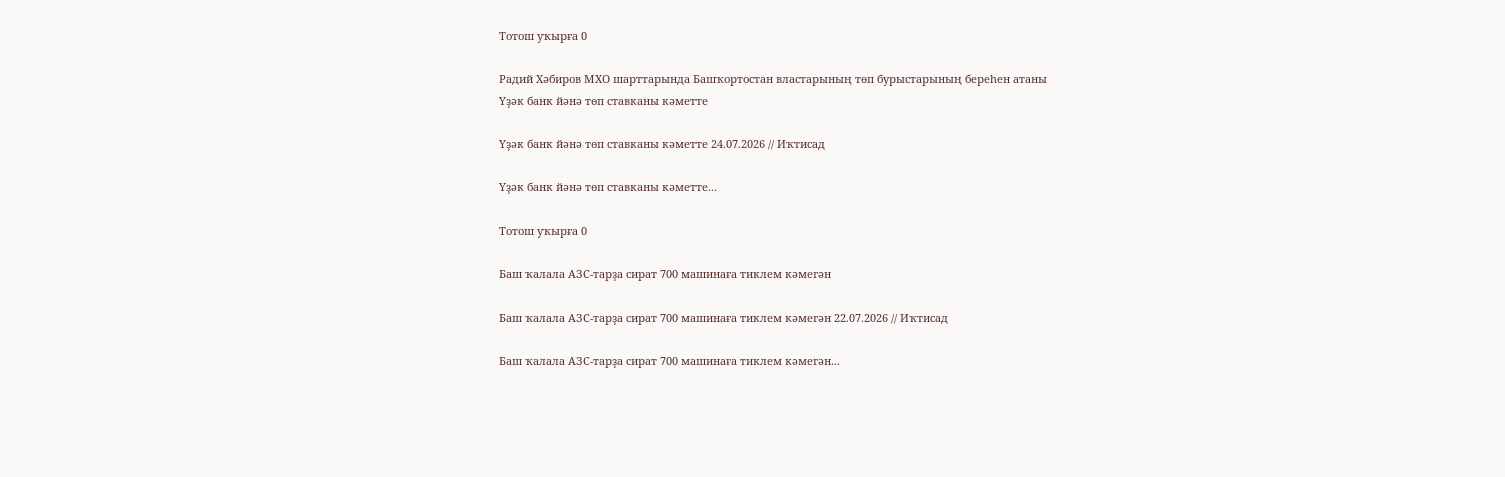Тотош уҡырға 0

Радий Хәбиров МХО шарттарында Башҡортостан властарының төп бурыстарының береһен атаны
Үҙәк банк йәнә төп ставканы кәметте

Үҙәк банк йәнә төп ставканы кәметте 24.07.2026 // Иҡтисад

Үҙәк банк йәнә төп ставканы кәметте...

Тотош уҡырға 0

Баш ҡалала АЗС-тарҙа сират 700 машинаға тиклем кәмегән

Баш ҡалала АЗС-тарҙа сират 700 машинаға тиклем кәмегән 22.07.2026 // Иҡтисад

Баш ҡалала АЗС-тарҙа сират 700 машинаға тиклем кәмегән...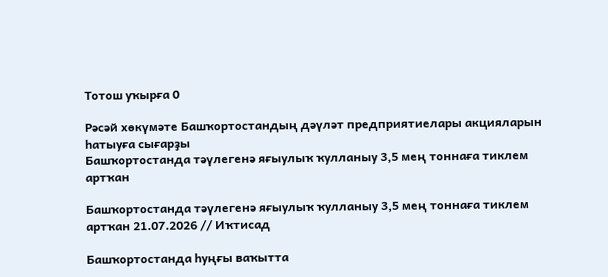Тотош уҡырға 0

Рәсәй хөкүмәте Башҡортостандың дәүләт предприятиелары акцияларын һатыуға сығарҙы
Башҡортостанда тәүлегенә яғыулыҡ ҡулланыу 3,5 мең тоннаға тиклем артҡан

Башҡортостанда тәүлегенә яғыулыҡ ҡулланыу 3,5 мең тоннаға тиклем артҡан 21.07.2026 // Иҡтисад

Башҡортостанда һуңғы ваҡытта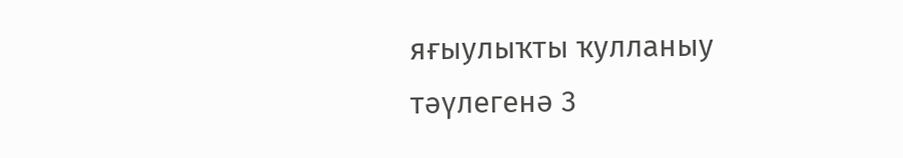яғыулыҡты ҡулланыу тәүлегенә 3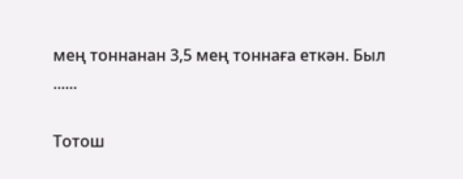мең тоннанан 3,5 мең тоннаға еткән. Был ......

Тотош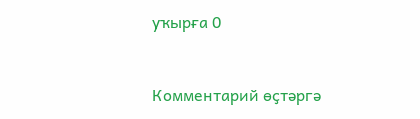уҡырға 0


Комментарий өҫтәргә